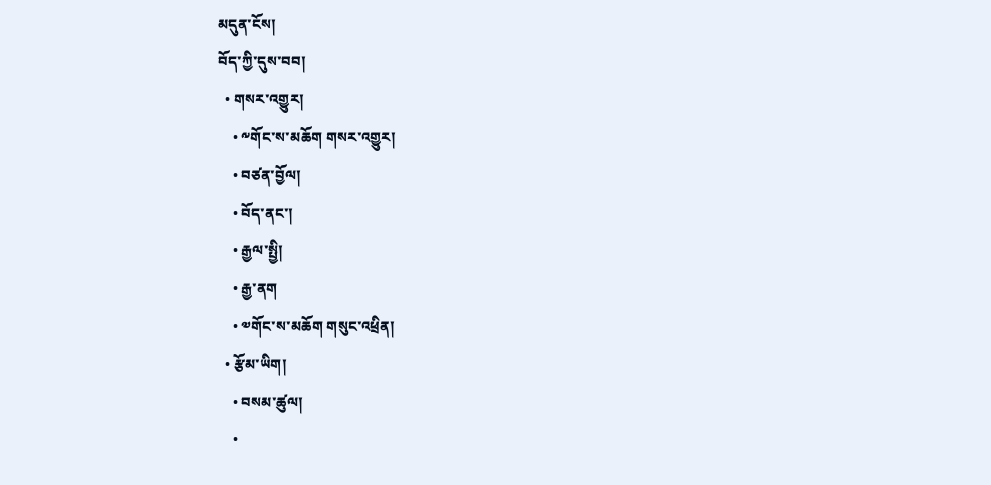མདུན་ངོས།
བོད་ཀྱི་དུས་བབ།
  • གསར་འགྱུར།
    • ༸གོང་ས་མཆོག གསར་འགྱུར།
    • བཙན་བྱོལ།
    • བོད་ནང་།
    • རྒྱལ་སྤྱི།
    • རྒྱ་ནག
    • ༧གོང་ས་མཆོག གསུང་འཕྲིན།
  • རྩོམ་ཡིག།
    • བསམ་ཚུལ།
    •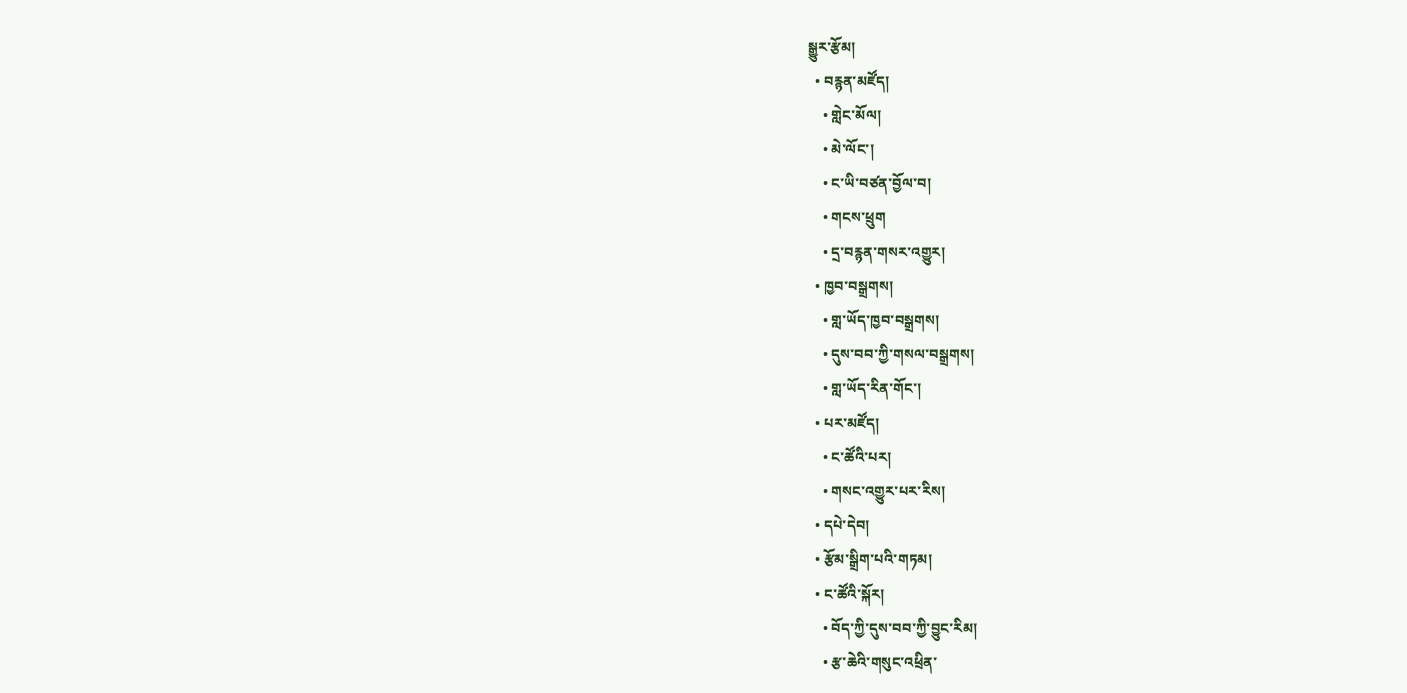སྒྱུར་རྩོམ།
  • བརྙན་མཛོད།
    • གླེང་མོལ།
    • མེ་ལོང་།
    • ང་ཡི་བཙན་བྱོལ་བ།
    • གངས་ཕྲུག
    • དྲ་བརྙན་གསར་འགྱུར།
  • ཁྱབ་བསྒྲགས།
    • གླ་ཡོད་ཁྱབ་བསྒྲགས།
    • དུས་བབ་ཀྱི་གསལ་བསྒྲགས།
    • གླ་ཡོད་རིན་གོང་།
  • པར་མཛོད།
    • ང་ཚོའི་པར།
    • གསང་འགྱུར་པར་རིས།
  • དཔེ་དེབ།
  • རྩོམ་སྒྲིག་པའི་གཏམ།
  • ང་ཚོའི་སྐོར།
    • བོད་ཀྱི་དུས་བབ་ཀྱི་བྱུང་རིམ།
    • རྩ་ཆེའི་གསུང་འཕྲིན་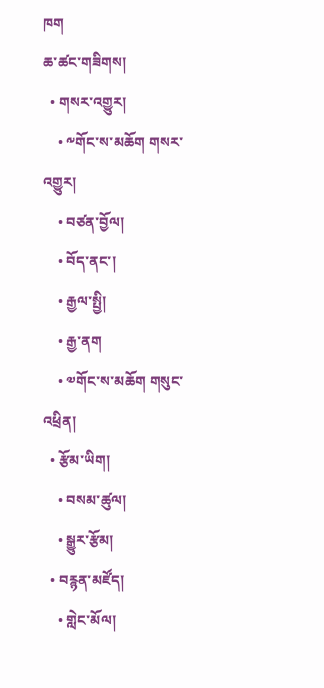ཁག
ཆ་ཚང་གཟིགས།
  • གསར་འགྱུར།
    • ༸གོང་ས་མཆོག གསར་འགྱུར།
    • བཙན་བྱོལ།
    • བོད་ནང་།
    • རྒྱལ་སྤྱི།
    • རྒྱ་ནག
    • ༧གོང་ས་མཆོག གསུང་འཕྲིན།
  • རྩོམ་ཡིག།
    • བསམ་ཚུལ།
    • སྒྱུར་རྩོམ།
  • བརྙན་མཛོད།
    • གླེང་མོལ།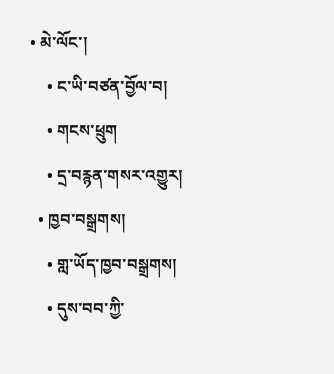• མེ་ལོང་།
    • ང་ཡི་བཙན་བྱོལ་བ།
    • གངས་ཕྲུག
    • དྲ་བརྙན་གསར་འགྱུར།
  • ཁྱབ་བསྒྲགས།
    • གླ་ཡོད་ཁྱབ་བསྒྲགས།
    • དུས་བབ་ཀྱི་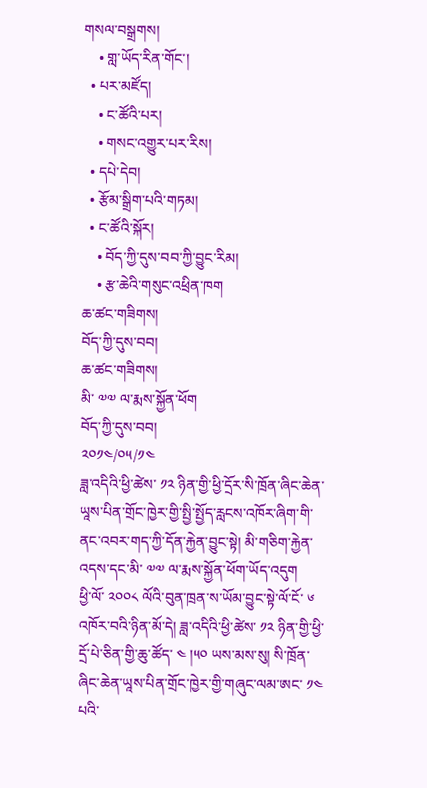གསལ་བསྒྲགས།
    • གླ་ཡོད་རིན་གོང་།
  • པར་མཛོད།
    • ང་ཚོའི་པར།
    • གསང་འགྱུར་པར་རིས།
  • དཔེ་དེབ།
  • རྩོམ་སྒྲིག་པའི་གཏམ།
  • ང་ཚོའི་སྐོར།
    • བོད་ཀྱི་དུས་བབ་ཀྱི་བྱུང་རིམ།
    • རྩ་ཆེའི་གསུང་འཕྲིན་ཁག
ཆ་ཚང་གཟིགས།
བོད་ཀྱི་དུས་བབ།
ཆ་ཚང་གཟིགས།
མི་ ༧༧ ལ་རྨས་སྐྱོན་ཕོག
བོད་ཀྱི་དུས་བབ།
༢༠༡༤/༠༥/༡༤
ཟླ་འདིའི་ཕྱི་ཚེས་ ༡༢ ཉིན་གྱི་ཕྱི་དྲོར་སི་ཁྲོན་ཞིང་ཆེན་ཡཱས་པིན་གྲོང་ཁྱེར་གྱི་སྤྱི་སྤྱོད་རླངས་འཁོར་ཞིག་གི་ནང་འབར་གད་ཀྱི་དོན་རྐྱེན་བྱུང་སྟེ། མི་གཅིག་རྐྱེན་འདས་དང་མི་ ༧༧ ལ་རྨས་སྐྱོན་ཕོག་ཡོད་འདུག
ཕྱི་ལོ་ ༢༠༠༨ ལོའི་བུན་ཁྲན་ས་ཡོམ་བྱུང་སྟེ་ལོ་ངོ་ ༦ འཁོར་བའི་ཉིན་མོ་དེ། ཟླ་འདིའི་ཕྱི་ཚེས་ ༡༢ ཉིན་གྱི་ཕྱི་དྲོ་པེ་ཅིན་གྱི་ཆུ་ཚོད་ ༤ །༥༠ ཡས་མས་སུ། སི་ཁྲོན་ཞིང་ཆེན་ཡཱས་པིན་གྲོང་ཁྱེར་གྱི་གཞུང་ལམ་ཨང་ ༡༤ པའི་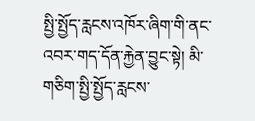སྤྱི་སྤྱོད་རླངས་འཁོར་ཞིག་གི་ནང་འབར་གད་དོན་རྐྱེན་བྱུང་སྟེ། མི་གཅིག་སྤྱི་སྤྱོད་རླངས་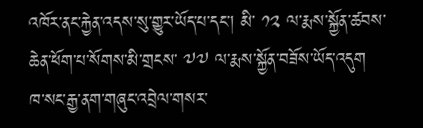འཁོར་ནང་རྐྱེན་འདས་སུ་གྱུར་ཡོད་པ་དང་། མི་ ༡༢ ལ་རྨས་སྐྱོན་ཚབས་ཆེན་ཕོག་པ་སོགས་མི་གྲངས་ ༧༧ ལ་རྨས་སྐྱོན་བཟོས་ཡོད་འདུག
ཁ་སང་རྒྱ་ནག་གཞུང་འབྲེལ་གསར་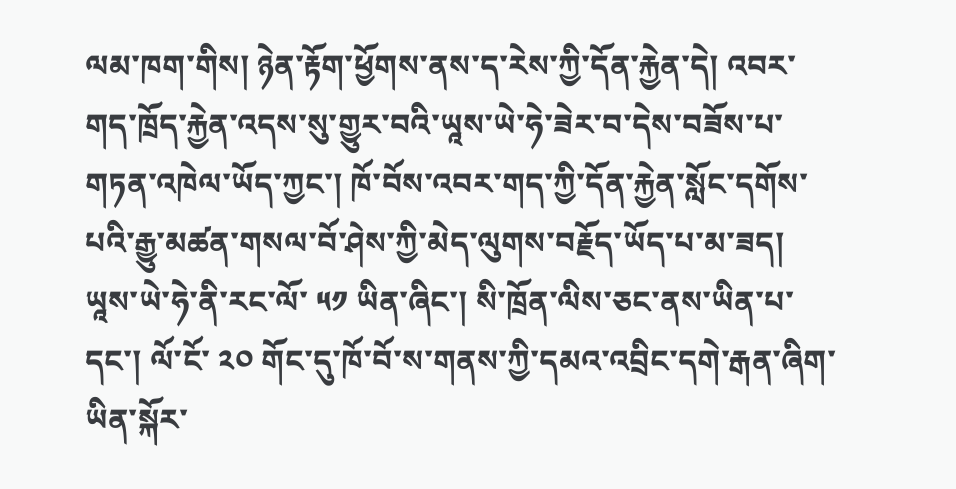ལམ་ཁག་གིས། ཉེན་རྟོག་ཕྱོགས་ནས་ད་རེས་ཀྱི་དོན་རྐྱེན་དེ། འབར་གད་ཁྲོད་རྐྱེན་འདས་སུ་གྱུར་བའི་ཡཱས་ཡེ་ཧེ་ཟེར་བ་དེས་བཟོས་པ་གཏན་འཁེལ་ཡོད་ཀྱང་། ཁོ་བོས་འབར་གད་ཀྱི་དོན་རྐྱེན་སློང་དགོས་པའི་རྒྱུ་མཚན་གསལ་བོ་ཤེས་ཀྱི་མེད་ལུགས་བརྗོད་ཡོད་པ་མ་ཟད། ཡཱས་ཡེ་ཧེ་ནི་རང་ལོ་ ༥༡ ཡིན་ཞིང་། སི་ཁྲོན་ལིས་ཅང་ནས་ཡིན་པ་དང་། ལོ་ངོ་ ༢༠ གོང་དུ་ཁོ་བོ་ས་གནས་ཀྱི་དམའ་འབྲིང་དགེ་རྒན་ཞིག་ཡིན་སྐོར་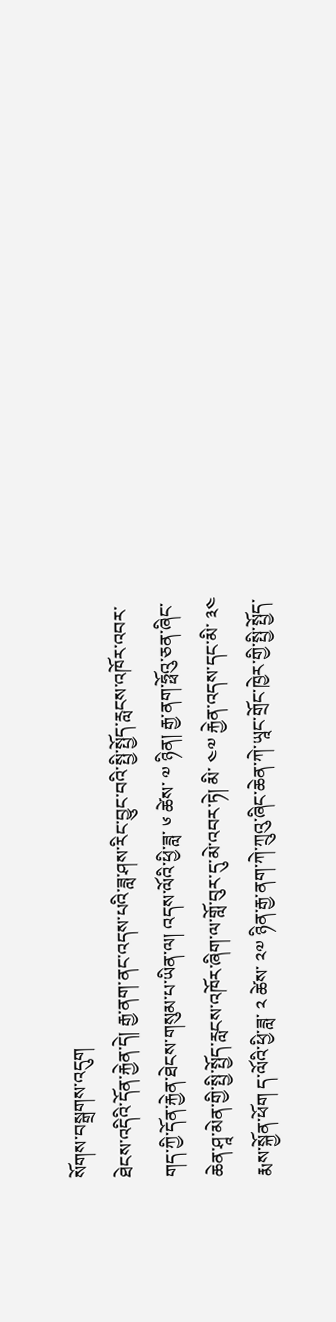སོགས་བསྒྲགས་འདུག
ཐེངས་འདིའི་དོན་རྐྱེན་དེ། རྒྱ་ནག་ནང་འདས་པའི་ཟླ་ཤས་རིང་བྱུང་བའི་སྤྱི་སྤྱོད་རླངས་འཁོར་འབར་གད་ཀྱི་དོན་རྐྱེན་ཐེངས་གསུམ་པ་ཡིན་ལ། འདས་ལོའི་ཕྱི་ཟླ་ ༦ ཚེས་ ༧ ཉིན། རྒྱ་ནག་ཧྥོའུ་ཅན་ཞིང་ཆེན་ཤཱ་མེན་གྱི་སྤྱི་སྤྱོད་རླངས་འཁོར་ཞིག་ལ་གློ་བུར་དུ་མེ་འབར་ཏེ། མི་ ༤༧ རྐྱེན་འདས་དང་མི་ ༣༤ རྨས་སྐྱོན་ཕོག ད་ལོའི་ཕྱི་ཟླ་ ༢ ཚེས་ ༢༧ ཉིན་རྒྱ་ནག་ཀེ་ཀྲུའུ་ཞིང་ཆེན་ཀེ་ཡཱང་གྲོང་ཁྱེར་གྱི་སྤྱི་སྤྱོད་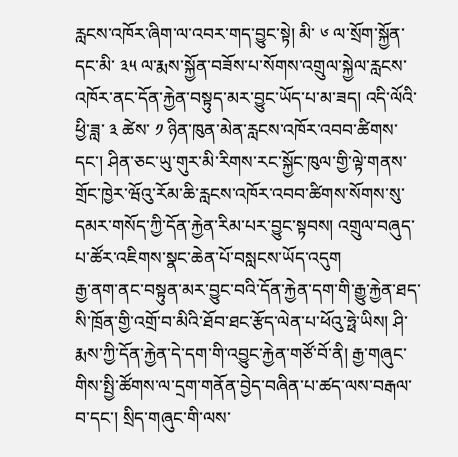རླངས་འཁོར་ཞིག་ལ་འབར་གད་བྱུང་སྟེ། མི་ ༦ ལ་སྲོག་སྐྱོན་དང་མི་ ༣༥ ལ་རྨས་སྐྱོན་བཟོས་པ་སོགས་འགྲུལ་སྐྱེལ་རླངས་འཁོར་ནང་དོན་རྐྱེན་བསྟུད་མར་བྱུང་ཡོད་པ་མ་ཟད། འདི་ལོའི་ཕྱི་ཟླ་ ༣ ཚེས་ ༡ ཉིན་ཁུན་མེན་རླངས་འཁོར་འབབ་ཚིགས་དང་། ཤིན་ཅང་ཡུ་གུར་མི་རིགས་རང་སྐྱོང་ཁུལ་གྱི་ལྟེ་གནས་གྲོང་ཁྱེར་ཝོའུ་རོམ་ཆི་རླངས་འཁོར་འབབ་ཚིགས་སོགས་སུ་དམར་གསོད་ཀྱི་དོན་རྐྱེན་རིམ་པར་བྱུང་སྟབས། འགྲུལ་བཞུད་པ་ཚོར་འཇིགས་སྣང་ཆེན་པོ་བསླངས་ཡོད་འདུག
རྒྱ་ནག་ནང་བསྟུན་མར་བྱུང་བའི་དོན་རྐྱེན་དག་གི་རྒྱུ་རྐྱེན་ཐད་སི་ཁྲོན་གྱི་འགྲོ་བ་མིའི་ཐོབ་ཐང་རྩོད་ལེན་པ་ཕོའུ་ཧྥེ་ཡིས། ཤི་རྨས་ཀྱི་དོན་རྐྱེན་དེ་དག་གི་འབྱུང་རྐྱེན་གཙོ་བོ་ནི། རྒྱ་གཞུང་གིས་སྤྱི་ཚོགས་ལ་དྲག་གནོན་བྱེད་བཞིན་པ་ཚད་ལས་བརྒལ་བ་དང་། སྲིད་གཞུང་གི་ལས་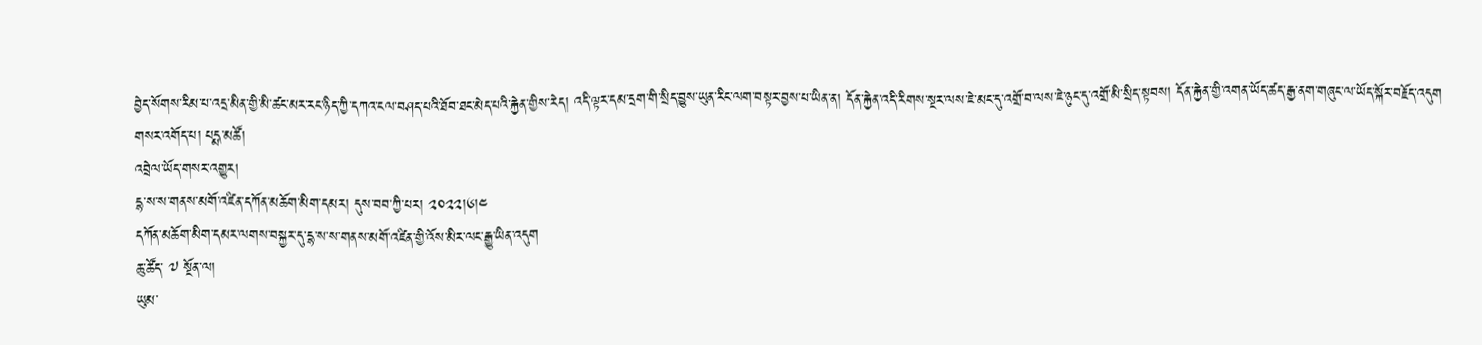བྱེད་སོགས་རིམ་པ་འདྲ་མིན་གྱི་མི་ཚང་མར་རང་ཉིད་ཀྱི་དཀའ་ངལ་བཤད་པའི་ཐོབ་ཐང་མེད་པའི་རྐྱེན་གྱིས་རེད། འདི་ལྟར་དམ་དྲག་གི་སྲིད་བྱུས་ཡུན་རིང་ལག་བསྟར་བྱས་པ་ཡིན་ན། དོན་རྐྱེན་འདི་རིགས་སྔར་ལས་ཇེ་མང་དུ་འགྲོ་བ་ལས་ཇེ་ཉུང་དུ་འགྲོ་མི་སྲིད་སྟབས། དོན་རྐྱེན་གྱི་འགན་ཡོད་ཚད་རྒྱ་ནག་གཞུང་ལ་ཡོད་སྐོར་བརྗོད་འདུག
གསར་འགོད་པ། པདྨ་མཚོ།
འབྲེལ་ཡོད་གསར་འགྱུར།
དྷ་ས་ས་གནས་མགོ་འཛིན་དཀོན་མཆོག་མིག་དམར། དུས་བབ་ཀྱི་པར། ༢༠༢༢།༦།༤
དཀོན་མཆོག་མིག་དམར་ལགས་བསྐྱར་དུ་དྷ་ས་ས་གནས་མགོ་འཛིན་གྱི་འོས་མིར་ལང་རྒྱུ་ཡིན་འདུག
ཆུ་ཚོད་ ༧ སྔོན་ལ།
ཡུམ་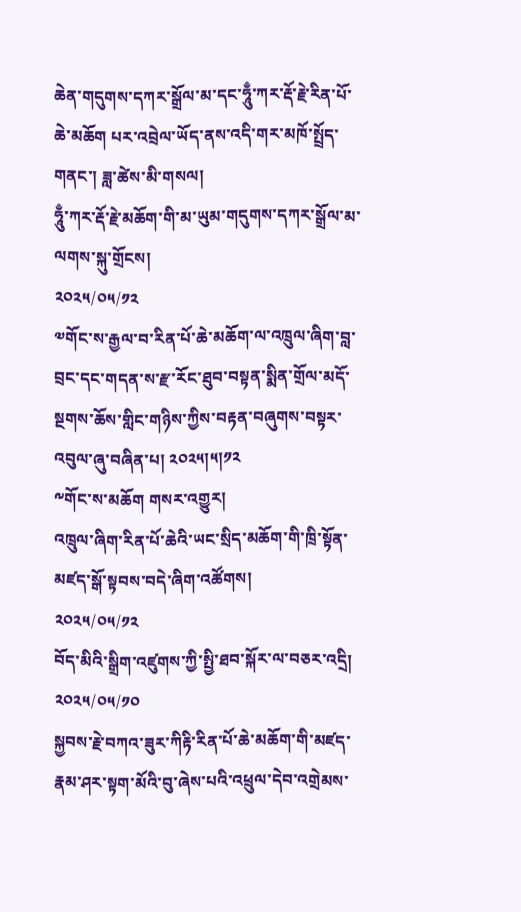ཆེན་གདུགས་དཀར་སྒྲོལ་མ་དང་ཧཱུྃ་ཀར་རྡོ་རྗེ་རིན་པོ་ཆེ་མཆོག པར་འབྲེལ་ཡོད་ནས་འདི་གར་མཁོ་སྤྲོད་གནང་། ཟླ་ཚེས་མི་གསལ།
ཧཱུྃ་ཀར་རྡོ་རྗེ་མཆོག་གི་མ་ཡུམ་གདུགས་དཀར་སྒྲོལ་མ་ལགས་སྐུ་གྲོངས།
༢༠༢༥/༠༥/༡༢
༧གོང་ས་རྒྱལ་བ་རིན་པོ་ཆེ་མཆོག་ལ་འཁྲུལ་ཞིག་བླ་བྲང་དང་གདན་ས་རྫ་རོང་ཐུབ་བསྟན་སྨིན་གྲོལ་མདོ་སྔགས་ཆོས་གླིང་གཉིས་ཀྱིས་བརྟན་བཞུགས་བསྟར་འབུལ་ཞུ་བཞིན་པ། ༢༠༢༥།༥།༡༢
༸གོང་ས་མཆོག གསར་འགྱུར།
འཁྲུལ་ཞིག་རིན་པོ་ཆེའི་ཡང་སྲིད་མཆོག་གི་ཁྲི་སྟོན་མཛད་སྒོ་སྟབས་བདེ་ཞིག་འཚོགས།
༢༠༢༥/༠༥/༡༢
བོད་མིའི་སྒྲིག་འཛུགས་ཀྱི་སྤྱི་ཐབ་སྐོར་ལ་བཅར་འདྲི།
༢༠༢༥/༠༥/༡༠
སྐྱབས་རྗེ་བཀའ་ཟུར་ཀིརྟི་རིན་པོ་ཆེ་མཆོག་གི་མཛད་རྣམ་ཤར་སྟག་མོའི་བུ་ཞེས་པའི་འཕྲུལ་དེབ་འགྲེམས་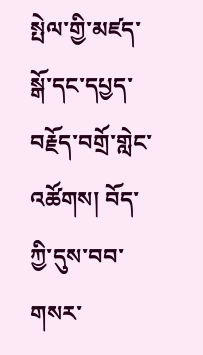སྤེལ་གྱི་མཛད་སྒོ་དང་དཔྱད་བརྗོད་བགྲོ་གླེང་འཚོགས། བོད་ཀྱི་དུས་བབ་གསར་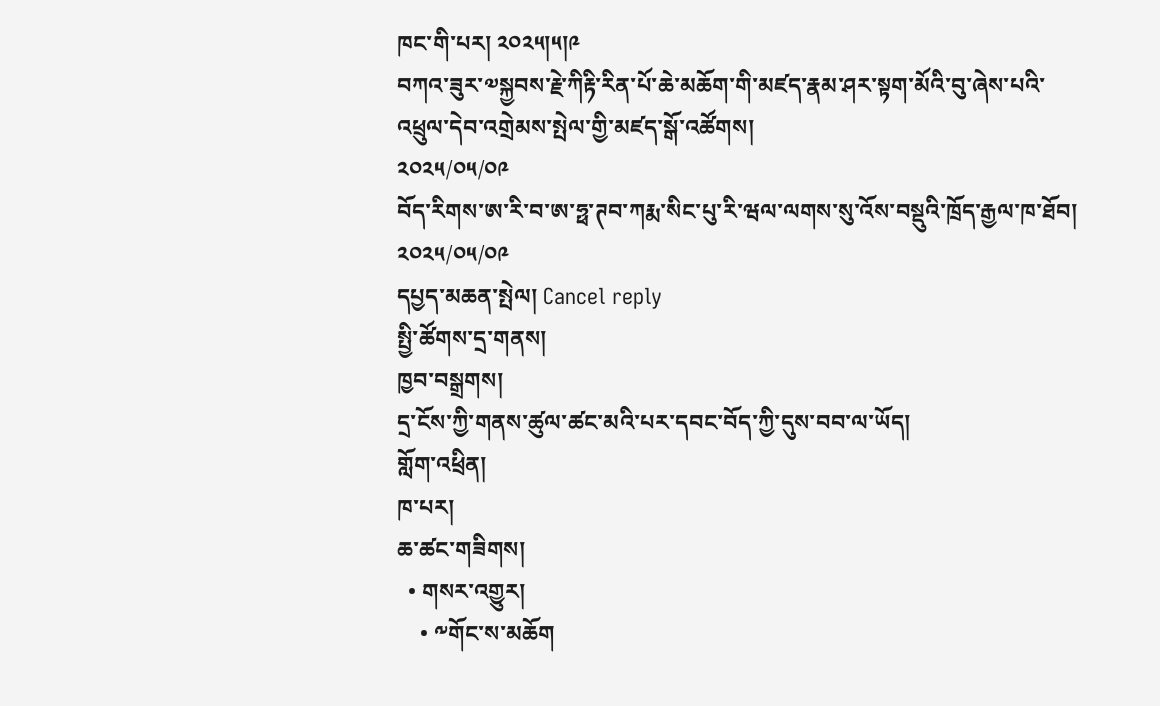ཁང་གི་པར། ༢༠༢༥།༥།༩
བཀའ་ཟུར་༧སྐྱབས་རྗེ་ཀིརྟི་རིན་པོ་ཆེ་མཆོག་གི་མཛད་རྣམ་ཤར་སྟག་མོའི་བུ་ཞེས་པའི་འཕྲུལ་དེབ་འགྲེམས་སྤེལ་གྱི་མཛད་སྒོ་འཚོགས།
༢༠༢༥/༠༥/༠༩
བོད་རིགས་ཨ་རི་བ་ཨ་ཧྥ་ཊབ་ཀརྨ་སིང་པུ་རི་ཝལ་ལགས་སུ་འོས་བསྡུའི་ཁྲོད་རྒྱལ་ཁ་ཐོབ།
༢༠༢༥/༠༥/༠༩
དཔྱད་མཆན་སྤེལ། Cancel reply
སྤྱི་ཚོགས་དྲ་གནས།
ཁྱབ་བསྒྲགས།
དྲ་ངོས་ཀྱི་གནས་ཚུལ་ཚང་མའི་པར་དབང་བོད་ཀྱི་དུས་བབ་ལ་ཡོད།
གློག་འཕྲིན།
ཁ་པར།
ཆ་ཚང་གཟིགས།
  • གསར་འགྱུར།
    • ༸གོང་ས་མཆོག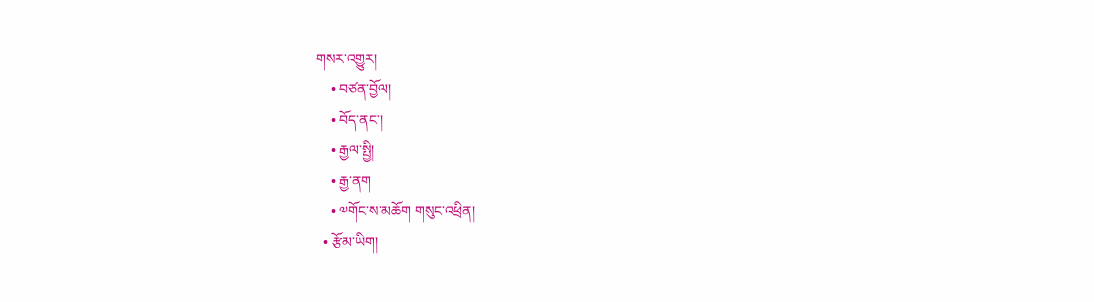གསར་འགྱུར།
    • བཙན་བྱོལ།
    • བོད་ནང་།
    • རྒྱལ་སྤྱི།
    • རྒྱ་ནག
    • ༧གོང་ས་མཆོག གསུང་འཕྲིན།
  • རྩོམ་ཡིག།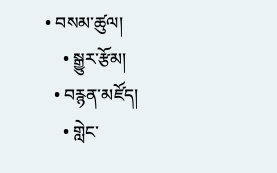• བསམ་ཚུལ།
    • སྒྱུར་རྩོམ།
  • བརྙན་མཛོད།
    • གླེང་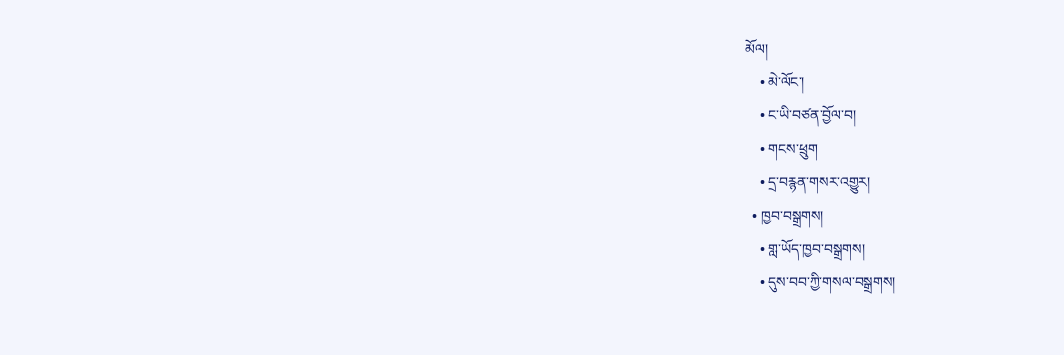མོལ།
    • མེ་ལོང་།
    • ང་ཡི་བཙན་བྱོལ་བ།
    • གངས་ཕྲུག
    • དྲ་བརྙན་གསར་འགྱུར།
  • ཁྱབ་བསྒྲགས།
    • གླ་ཡོད་ཁྱབ་བསྒྲགས།
    • དུས་བབ་ཀྱི་གསལ་བསྒྲགས།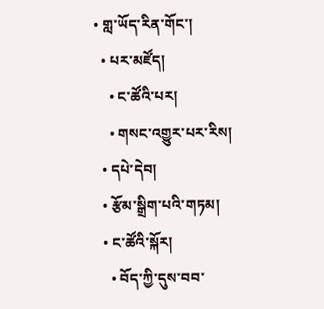• གླ་ཡོད་རིན་གོང་།
  • པར་མཛོད།
    • ང་ཚོའི་པར།
    • གསང་འགྱུར་པར་རིས།
  • དཔེ་དེབ།
  • རྩོམ་སྒྲིག་པའི་གཏམ།
  • ང་ཚོའི་སྐོར།
    • བོད་ཀྱི་དུས་བབ་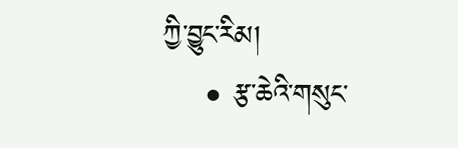ཀྱི་བྱུང་རིམ།
    • རྩ་ཆེའི་གསུང་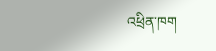འཕྲིན་ཁག